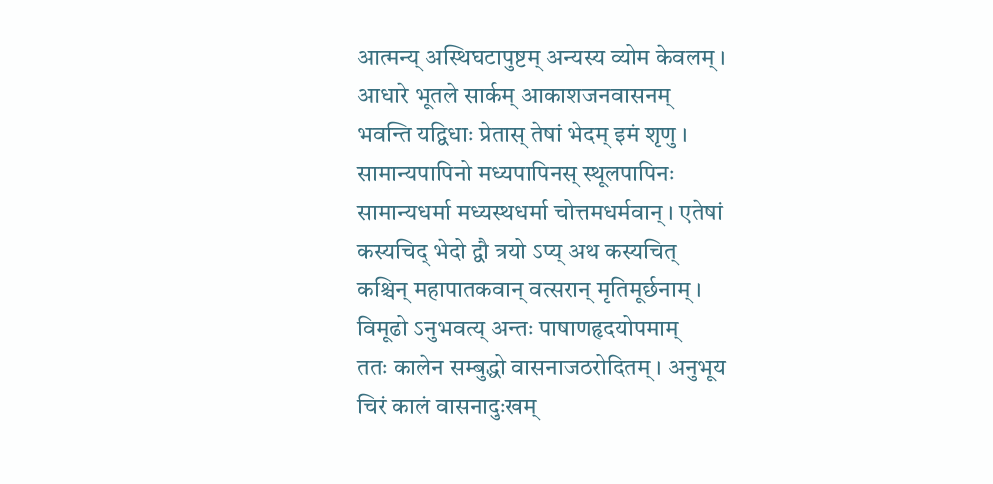आत्मन्य् अस्थिघटापुष्टम् अन्यस्य व्योम केवलम् । आधारे भूतले सार्कम् आकाशजनवासनम्
भवन्ति यद्विधाः प्रेतास् तेषां भेदम् इमं शृणु । सामान्यपापिनो मध्यपापिनस् स्थूलपापिनः
सामान्यधर्मा मध्यस्थधर्मा चोत्तमधर्मवान् । एतेषां कस्यचिद् भेदो द्वौ त्रयो ऽप्य् अथ कस्यचित्
कश्चिन् महापातकवान् वत्सरान् मृतिमूर्छनाम् । विमूढो ऽनुभवत्य् अन्तः पाषाणहृदयोपमाम्
ततः कालेन सम्बुद्धो वासनाजठरोदितम् । अनुभूय चिरं कालं वासनादुःखम्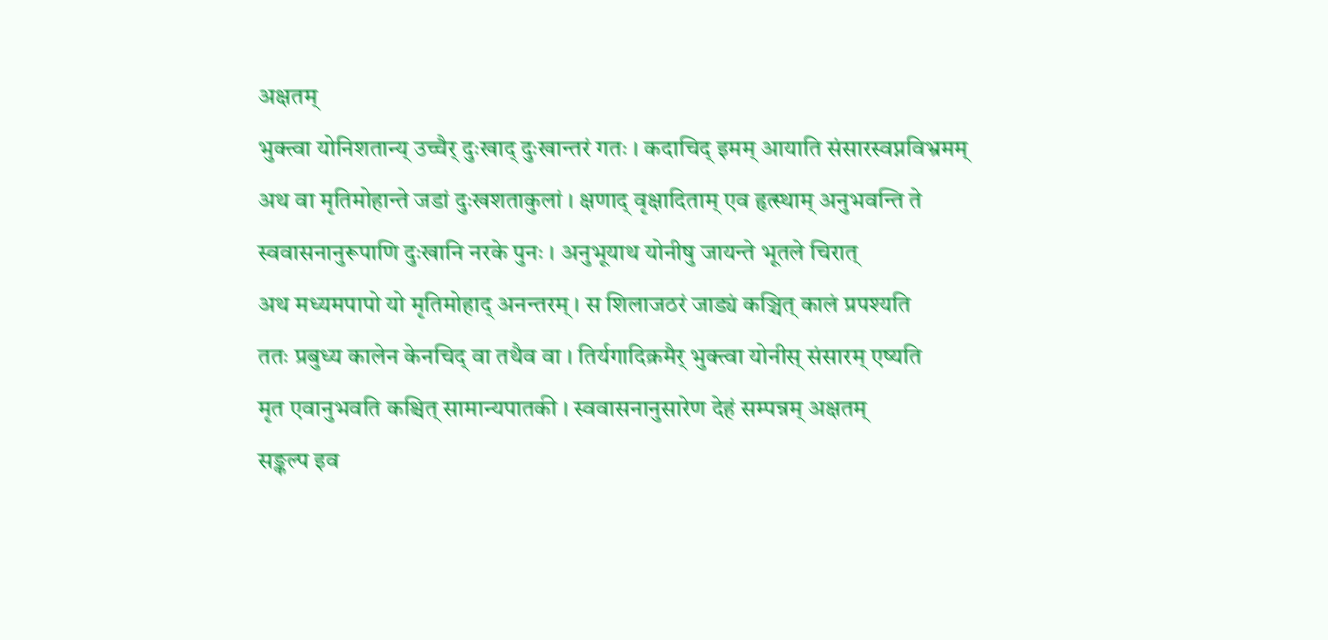अक्षतम्
भुक्त्वा योनिशतान्य् उच्चैर् दुःखाद् दुःखान्तरं गतः । कदाचिद् इमम् आयाति संसारस्वप्नविभ्रमम्
अथ वा मृतिमोहान्ते जडां दुःखशताकुलां । क्षणाद् वृक्षादिताम् एव हृत्स्थाम् अनुभवन्ति ते
स्ववासनानुरूपाणि दुःखानि नरके पुनः । अनुभूयाथ योनीषु जायन्ते भूतले चिरात्
अथ मध्यमपापो यो मृतिमोहाद् अनन्तरम् । स शिलाजठरं जाड्यं कञ्चित् कालं प्रपश्यति
ततः प्रबुध्य कालेन केनचिद् वा तथैव वा । तिर्यगादिक्रमैर् भुक्त्वा योनीस् संसारम् एष्यति
मृत एवानुभवति कश्चित् सामान्यपातकी । स्ववासनानुसारेण देहं सम्पन्नम् अक्षतम्
सङ्कल्प इव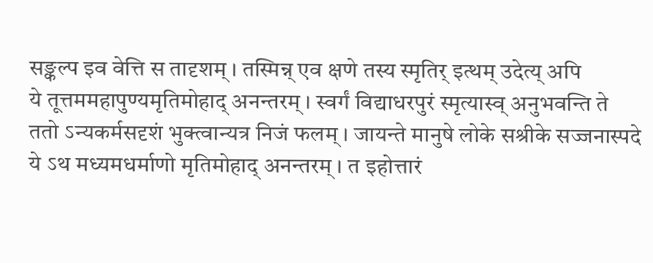सङ्कल्प इव वेत्ति स तादृशम् । तस्मिन्न् एव क्षणे तस्य स्मृतिर् इत्थम् उदेत्य् अपि
ये तूत्तममहापुण्यमृतिमोहाद् अनन्तरम् । स्वर्गं विद्याधरपुरं स्मृत्यास्व् अनुभवन्ति ते
ततो ऽन्यकर्मसदृशं भुक्त्वान्यत्र निजं फलम् । जायन्ते मानुषे लोके सश्रीके सज्जनास्पदे
ये ऽथ मध्यमधर्माणो मृतिमोहाद् अनन्तरम् । त इहोत्तारं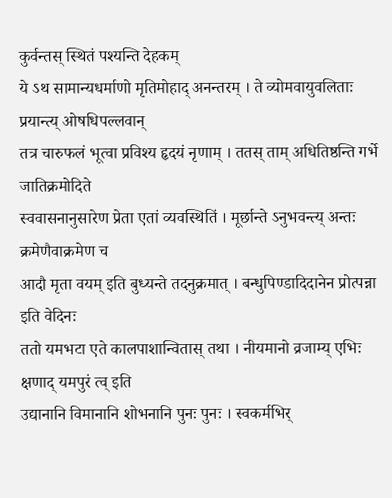कुर्वन्तस् स्थितं पश्यन्ति देहकम्
ये ऽथ सामान्यधर्माणो मृतिमोहाद् अनन्तरम् । ते व्योमवायुवलिताः प्रयान्त्य् ओषधिपल्लवान्
तत्र चारुफलं भूत्वा प्रविश्य हृदयं नृणाम् । ततस् ताम् अधितिष्ठन्ति गर्भे जातिक्रमोदिते
स्ववासनानुसारेण प्रेता एतां व्यवस्थितिं । मूर्छान्ते ऽनुभवन्त्य् अन्तः क्रमेणैवाक्रमेण च
आदौ मृता वयम् इति बुध्यन्ते तदनुक्रमात् । बन्धुपिण्डादिदानेन प्रोत्पन्ना इति वेदिनः
ततो यमभटा एते कालपाशान्वितास् तथा । नीयमानो व्रजाम्य् एभिः क्षणाद् यमपुरं त्व् इति
उद्यानानि विमानानि शोभनानि पुनः पुनः । स्वकर्मभिर्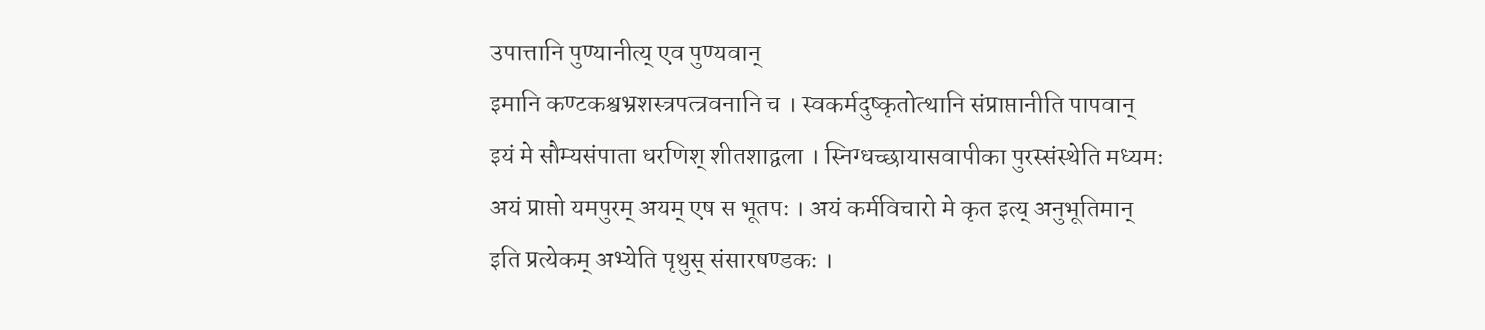उपात्तानि पुण्यानीत्य् एव पुण्यवान्
इमानि कण्टकश्वभ्रशस्त्रपत्त्रवनानि च । स्वकर्मदुष्कृतोत्थानि संप्राप्तानीति पापवान्
इयं मे सौम्यसंपाता धरणिश् शीतशाद्वला । स्निग्धच्छायासवापीका पुरस्संस्थेति मध्यमः
अयं प्राप्तो यमपुरम् अयम् एष स भूतपः । अयं कर्मविचारो मे कृत इत्य् अनुभूतिमान्
इति प्रत्येकम् अभ्येति पृथुस् संसारषण्डकः ।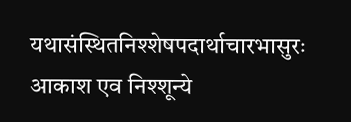यथासंस्थितनिश्शेषपदार्थाचारभासुरः
आकाश एव निश्शून्ये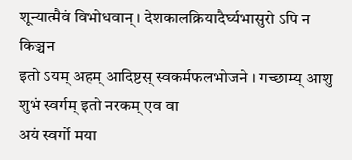शून्यात्मैवं विभोधवान् । देशकालक्रियादैर्घ्यभासुरो ऽपि न किञ्चन
इतो ऽयम् अहम् आदिष्टस् स्वकर्मफलभोजने । गच्छाम्य् आशु शुभं स्वर्गम् इतो नरकम् एव वा
अयं स्वर्गो मया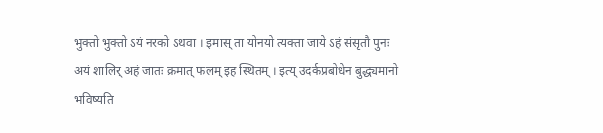भुक्तो भुक्तो ऽयं नरको ऽथवा । इमास् ता योनयो त्यक्ता जाये ऽहं संसृतौ पुनः
अयं शालिर् अहं जातः क्रमात् फलम् इह स्थितम् । इत्य् उदर्कप्रबोधेन बुद्ध्यमानो भविष्यति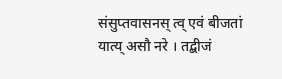संसुप्तवासनस् त्व् एवं बीजतां यात्य् असौ नरे । तद्बीजं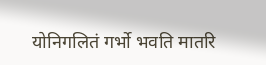योनिगलितं गर्भो भवति मातरि